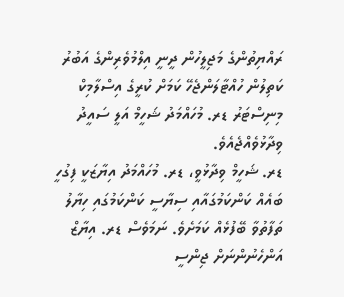ރައްޔިތުންގެ މަޖިލީހުން ދީނީ އިލްމުވެރިންގެ އަބުރު ކަތިލުން ހުއްޓާލަންޖެހޭ ކަމަށް ކުރީގެ އިސްލާމިކް މިނިސްޓަރު ޑރ. މުހައްމަދު ޝަހީމް އަލީ ސައީދު ވިދާޅުވެއްޖެއެވެ.
ޑރ. ޝަހީމް ވިދާޅުވީ، ޑރ. މުހައްމަދު އިޔާޒަކީ ފިގުހީ ބައެއް ކަންކަމުގައާއި ސިޔާސީ ކަންކަމުގައި ހިޔާލު ތަފާތުވާ ބޭފުޅެއް ކަމަށެވެ. ނަމަވެސް ޑރ. އިޔާޒް އަންހެނުންނަށް ޖިންސީ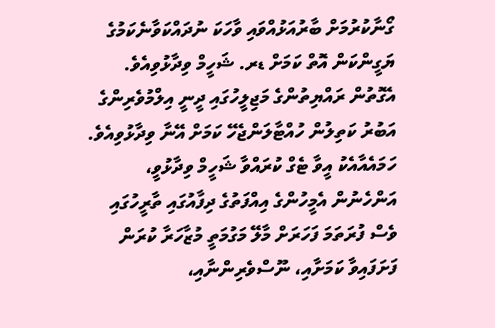ގޯނާކުރުމަށް ބާރުއަޅުއްވައި ވާހަކަ ނުދައްކަވާނެކަމުގެ ޔަގީންކަން އޮތް ކަމަށް ޑރ. ޝަހީމް ވިދާޅުވިއެވެ. އެގޮތުން ރައްޔިތުންގެ މަޖިލީހުގައި ދީނީ އިލްމުވެރިންގެ އަބުރު ކަތިލުން ހުއްޓާލަންޖެހޭ ކަމަށް އޭނާ ވިދާޅުވިއެވެ.
ހަމައެއާއެކު އީވާ ޓެގް ކުރައްވާ ޝަހީމް ވިދާޅުވީ، އަންހެނުން އެމީހުންގެ އިއްފަތުގެ ދިފާއުގައި ތާރީހުގައި ވެސް ފުރަތަމަ ފަހަރަށް މާލޭ މަގުމަތީ މުޒާހަރާ ކުރަން ފަށަފައިވާ ކަމަށާއި، ނޫސްވެރިންނާއި،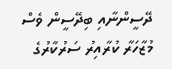ދޭސީންނާއި ބިދޭސީން ވެސް މުޒާހަރާ ކުރާއިރު ސަރުކާރުގެ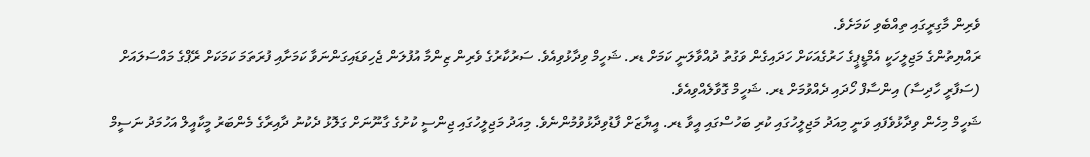ވެރިން މާގިރީގައި ތިއްބެވި ކަމަށެވެ.
ރައްޔިތުންގެ މަޖިލީހަކީ އެމްޑީޕީގެ ހަރުގެއަކަށް ހަދައިގެން ވަގުތު ދުއްވާލަނީ ކަމަށް ޑރ. ޝަހީމް ވިދާޅުވިއެވެ. ސަރުކާރުގެ ވެރިން ޒިންމާ އުފުލަން ޖެހިވަޑައިގަންނަވާ ކަމަށާއި ފުރަތަމަ ކަމަކަށް ރޭޕްގެ މައްސަލައަށް (ސަފާރީ ހާދިސާ) އިންސާފް ހޯދައި ދެއްވުމަށް ޑރ. ޝަހީމް ގޮވާލެއްވިއެވެ.
ޝަހީމް މިހެން ވިދާޅުވެފައި ވަނީ މިއަދު މަޖިލީހުގައި ކުރި ބަހުސްގައި އީވާ ޑރ. އީޔާޒަށް ފާޑުވިދާޅުވުމުންނެވެ. މިއަދު މަޖިލީހުގައި ޖިންސީ ކުށުގެ ގާނޫނަށް ގަލޮޅު ދެކުނު ދާއިރާގެ މެންބަރު މީކާއީލް އަހުމަދު ނަސީމް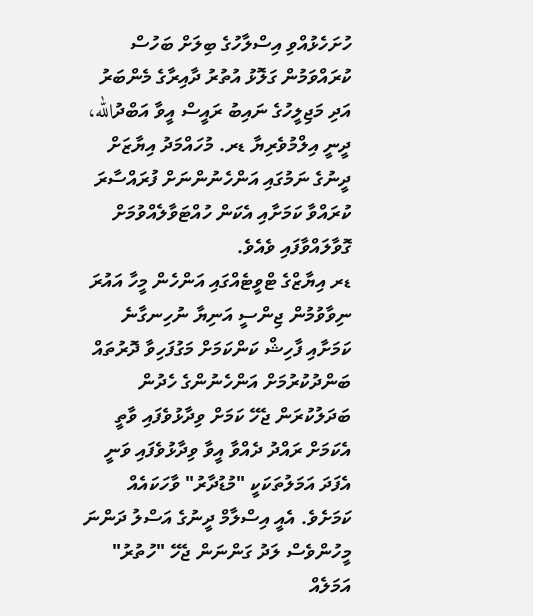ހުށަހެޅުއްވި އިސްލާހުގެ ބިލަށް ބަހުސް ކުރައްވަމުން ގަލޮޅު އުތުރު ދާއިރާގެ މެންބަރު އަދި މަޖިލީހުގެ ނައިބު ރައީސް އީވާ އަބްދުالله، ދީނީ އިލްމުވެރިޔާ ޑރ. މުހައްމަދު އިޔާޒަށް ދީނުގެ ނަމުގައި އަންހެނުންނަށް ފުރައްސާރަ ކުރައްވާ ކަމަށާއި އެކަން ހުއްޓަވާލެއްވުމަށް ގޮވާލައްވާފައި ވެއެވެ.
ޑރ އިޔާޒްގެ ޓްވީޓެއްގައި އަންހެން މީހާ އައުރަ ނިވާވުމުން ޖިންސީ އަނިޔާ ނުހިނގާނެ ކަމަށާއި ފާހިޝް ކަންކަމަށް މަގުފަހިވާ ދޮރުތައް ބަންދުކުރުމަށް އަންހެނުންގެ ހެދުން ބަދަލުކުރަން ޖެހޭ ކަމަށް ވިދާޅުވެފައި ވާތީ އެކަމަށް ރައްދު ދެއްވާ އީވާ ވިދާޅުވެފައި ވަނީ އެފަދަ އަމަލުތަކަކީ "މުޑުދާރު" ވާހަކައެއް ކަމަށެވެ. އެއީ އިސްލާމް ދީނުގެ އަސްލު ދަންނަ މީހުންވެސް ލަދު ގަންނަން ޖެހޭ "ހުތުރު" އަމަލެއް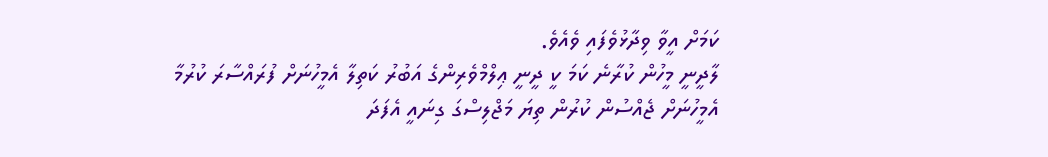ކަމަށް އީވާ ވިދާޅުވެފައި ވެއެވެ.
ލާދީނީ މީހުން ކުރާނެ ކަމަ ކީ ދީނީ ޢިލްމްވެރިންގެ އަބުރު ކަތިލާ އެމީހުނަށް ފުރައްސާރަ ކުރުމާ އެމީހުނަށް ޖެއްސުން ކުރުން ތިޔަ މަޖްލިސްގަ ގިނައީ އެފަދަ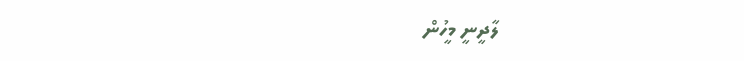ލާދީނީ މީހުން